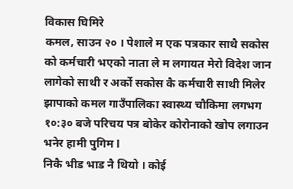विकास घिमिरे
कमल, साउन २० । पेशाले म एक पत्रकार साथै सकोस को कर्मचारी भएको नाता ले म लगायत मेरो विदेश जान लागेको साथी र अर्को सकोस कै कर्मचारी साथी मिलेर झापाको कमल गाउँपालिका स्वास्थ्य चौकिमा लगभग १०:३० बजे परिचय पत्र बोकेर कोरोनाको खोप लगाउन भनेर हामी पुगिम l
निकै भीड भाड नै थियो । कोई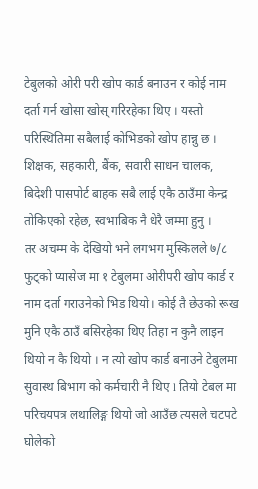टेबुलको ओरी परी खोप कार्ड बनाउन र कोई नाम दर्ता गर्न खोसा खोस् गरिरहेका थिए । यस्तो परिस्थितिमा सबैलाई कोभिडको खोप हान्नु छ । शिक्षक, सहकारी, बैंक, सवारी साधन चालक, बिदेशी पासपोर्ट बाहक सबै लाई एकै ठाउँमा केन्द्र तोकिएको रहेछ, स्वभाबिक नै धेरै जम्मा हुनु ।
तर अचम्म के देखियो भने लगभग मुस्किलले ७/८ फुट्को प्यासेज मा १ टेबुलमा ओरीपरी खोप कार्ड र नाम दर्ता गराउनेको भिड थियो। कोई तै छेउको रूख मुनि एकै ठाउँ बसिरहेका थिए तिहा न कुनै लाइन थियो न कै थियो । न त्यो खोप कार्ड बनाउने टेबुलमा सुवास्थ बिभाग को कर्मचारी नै थिए l तियो टेबल मा परिचयपत्र लथालिङ्ग थियो जो आउँछ त्यसले चटपटे घोलेको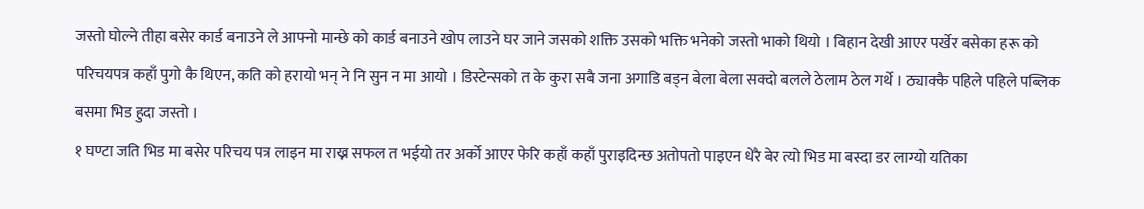जस्तो घोल्ने तीहा बसेर कार्ड बनाउने ले आफ्नो मान्छे को कार्ड बनाउने खोप लाउने घर जाने जसको शक्ति उसको भक्ति भनेको जस्तो भाको थियो । बिहान देखी आएर पर्खेर बसेका हरू को परिचयपत्र कहाँ पुगो कै थिएन, कति को हरायो भन् ने नि सुन न मा आयो । डिस्टेन्सको त के कुरा सबै जना अगाडि बड्न बेला बेला सक्दो बलले ठेलाम ठेल गर्थे । ठ्याक्कै पहिले पहिले पब्लिक बसमा भिड हुदा जस्तो ।
१ घण्टा जति भिड मा बसेर परिचय पत्र लाइन मा राख्न सफल त भईयो तर अर्को आएर फेरि कहाँ कहाँ पुराइदिन्छ अतोपतो पाइएन धेरै बेर त्यो भिड मा बस्दा डर लाग्यो यतिका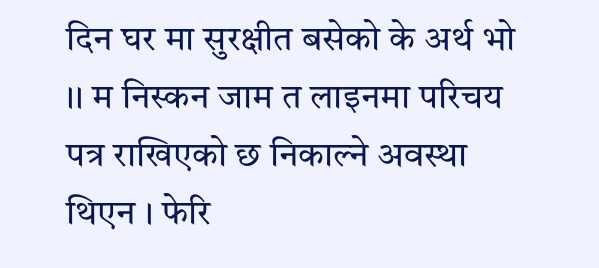दिन घर मा सुरक्षीत बसेको के अर्थ भो ।। म निस्कन जाम त लाइनमा परिचय पत्र राखिएको छ निकाल्ने अवस्था थिएन । फेरि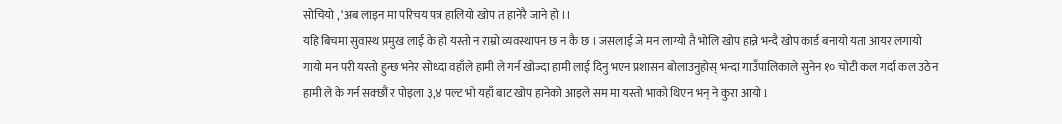सोचियो , ‘अब लाइन मा परिचय पत्र हालियो खोप त हानेरै जाने हो ।।
यहि बिचमा सुवास्थ प्रमुख लाई के हो यस्तो न राम्रो व्यवस्थापन छ न कै छ । जसलाई जे मन लाग्यो तै भोलि खोप हान्ने भन्दै खोप कार्ड बनायो यता आयर लगायो गायो मन परी यस्तो हुन्छ भनेर सोध्दा वहाँले हामी ले गर्न खोज्दा हामी लाई दिनु भएन प्रशासन बोलाउनुहोस् भन्दा गाउँपालिकाले सुनेन १० चोटी कल गर्दा कल उठेन हामी ले के गर्न सक्छौं र पोइला ३,४ पल्ट भो यहाँ बाट खोप हानेको आइले सम मा यस्तो भाको थिएन भन् ने कुरा आयो l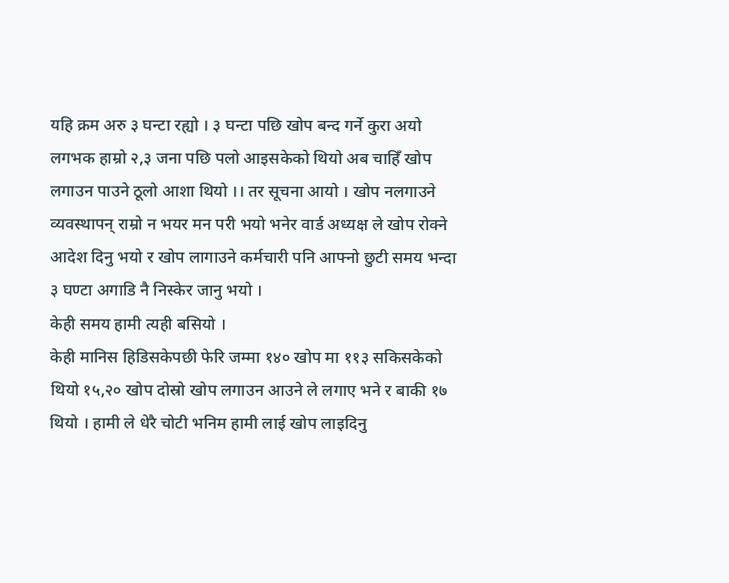यहि क्रम अरु ३ घन्टा रह्यो । ३ घन्टा पछि खोप बन्द गर्ने कुरा अयो लगभक हाम्रो २,३ जना पछि पलो आइसकेको थियो अब चाहिँ खोप लगाउन पाउने ठूलो आशा थियो ।। तर सूचना आयो । खोप नलगाउने व्यवस्थापन् राम्रो न भयर मन परी भयो भनेर वार्ड अध्यक्ष ले खोप रोक्ने आदेश दिनु भयो र खोप लागाउने कर्मचारी पनि आफ्नो छुटी समय भन्दा ३ घण्टा अगाडि नै निस्केर जानु भयो ।
केही समय हामी त्यही बसियो ।
केही मानिस हिडिसकेपछी फेरि जम्मा १४० खोप मा ११३ सकिसकेको थियो १५,२० खोप दोस्रो खोप लगाउन आउने ले लगाए भने र बाकी १७ थियो । हामी ले धेरै चोटी भनिम हामी लाई खोप लाइदिनु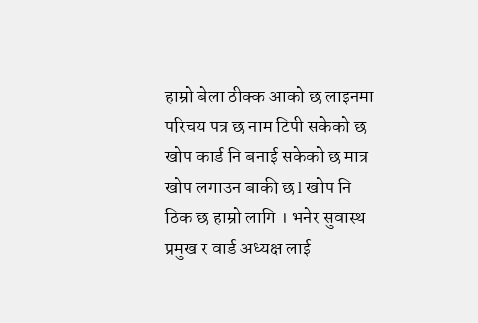हाम्रो बेला ठीक्क आको छ लाइनमा परिचय पत्र छ नाम टिपी सकेको छ खोप कार्ड नि बनाई सकेको छ मात्र खोप लगाउन बाकी छ l खोप नि ठिक छ हाम्रो लागि । भनेर सुवास्थ प्रमुख र वार्ड अध्यक्ष लाई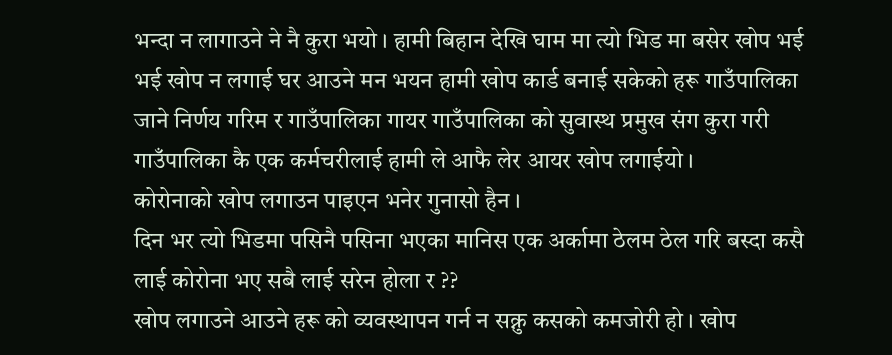भन्दा न लागाउने ने नै कुरा भयो । हामी बिहान देखि घाम मा त्यो भिड मा बसेर खोप भई भई खोप न लगाई घर आउने मन भयन हामी खोप कार्ड बनाई सकेको हरू गाउँपालिका जाने निर्णय गरिम र गाउँपालिका गायर गाउँपालिका को सुवास्थ प्रमुख संग कुरा गरी गाउँपालिका कै एक कर्मचरीलाई हामी ले आफै लेर आयर खोप लगाईयो ।
कोरोनाको खोप लगाउन पाइएन भनेर गुनासो हैन ।
दिन भर त्यो भिडमा पसिनै पसिना भएका मानिस एक अर्कामा ठेलम ठेल गरि बस्दा कसै लाई कोरोना भए सबै लाई सरेन होला र ??
खोप लगाउने आउने हरू को व्यवस्थापन गर्न न सक्नु कसको कमजोरी हो । खोप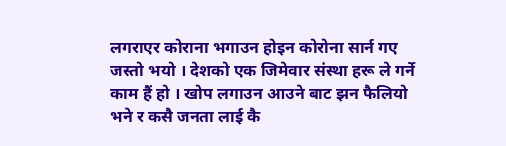लगराएर कोराना भगाउन होइन कोरोना सार्न गए जस्तो भयो । देशको एक जिमेवार संस्था हरू ले गर्ने काम हैं हो । खोप लगाउन आउने बाट झन फैलियो भने र कसै जनता लाई कै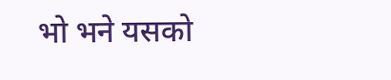भो भने यसको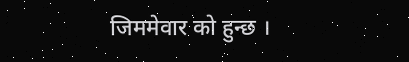जिममेवार को हुन्छ ।